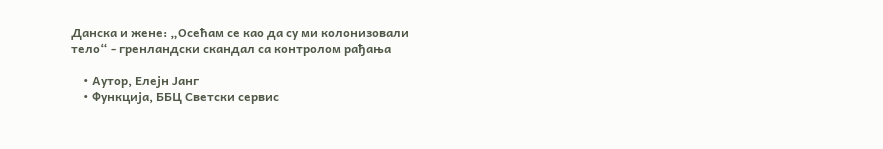Данска и жене: „Осећам се као да су ми колонизовали тело“ - гренландски скандал са контролом рађања

    • Аутор, Елејн Јанг
    • Функција, ББЦ Светски сервис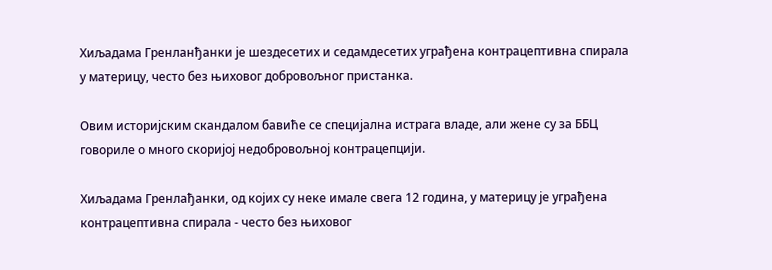Хиљадама Гренланђанки је шездесетих и седамдесетих уграђена контрацептивна спирала у материцу, често без њиховог добровољног пристанка.

Овим историјским скандалом бавиће се специјална истрага владе, али жене су за ББЦ говориле о много скоријој недобровољној контрацепцији.

Хиљадама Гренлађанки, од којих су неке имале свега 12 година, у материцу је уграђена контрацептивна спирала - често без њиховог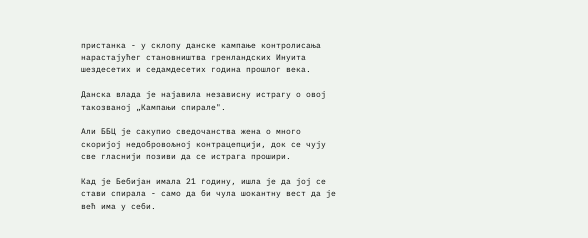пристанка - у склопу данске кампање контролисања нарастајућег становништва гренландских Инуита шездесетих и седамдесетих година прошлог века.

Данска влада је најавила независну истрагу о овој такозваној „Кампањи спирале".

Али ББЦ је сакупио сведочанства жена о много скоријој недобровољној контрацепцији, док се чују све гласнији позиви да се истрага прошири.

Кад је Бебијан имала 21 годину, ишла је да јој се стави спирала - само да би чула шокантну вест да је већ има у себи.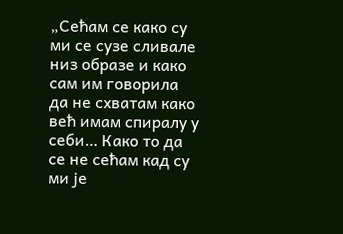„Сећам се како су ми се сузе сливале низ образе и како сам им говорила да не схватам како већ имам спиралу у себи… Како то да се не сећам кад су ми је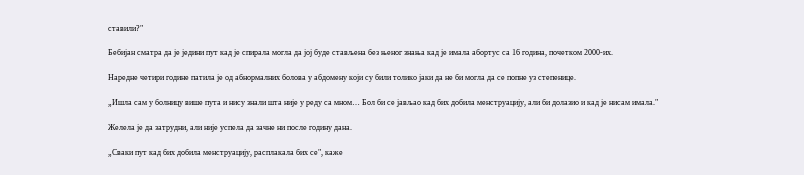ставили?"

Бебијан сматра да је једини пут кад је спирала могла да јој буде стављена без њеног знања кад је имала абортус са 16 година, почетком 2000-их.

Наредне четири године патила је од абнормалних болова у абдомену који су били толико јаки да не би могла да се попне уз степенице.

„Ишла сам у болницу више пута и нису знали шта није у реду са мном… Бол би се јављао кад бих добила менструацију, али би долазио и кад је нисам имала."

Желела је да затрудни, али није успела да зачне ни после годину дана.

„Сваки пут кад бих добила менструацију, расплакала бих се", каже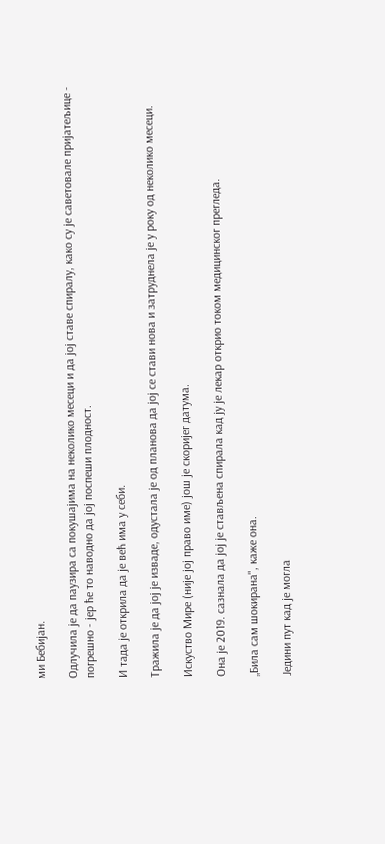ми Бебијан.

Одлучила је да паузира са покушајима на неколико месеци и да јој ставе спиралу, како су је саветовале пријатељице - погрешно - јер ће то наводно да јој поспеши плодност.

И тада је открила да је већ има у себи.

Тражила је да јој је изваде, одустала је од планова да јој се стави нова и затруднела је у року од неколико месеци.

Искуство Мире (није јој право име) још је скоријег датума.

Она је 2019. сазнала да јој је стављена спирала кад ју је лекар открио током медицинског прегледа.

„Била сам шокирана", каже она.

Једини пут кад је могла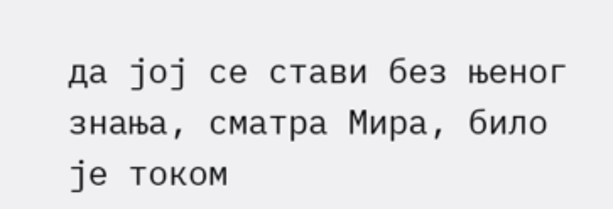да јој се стави без њеног знања, сматра Мира, било је током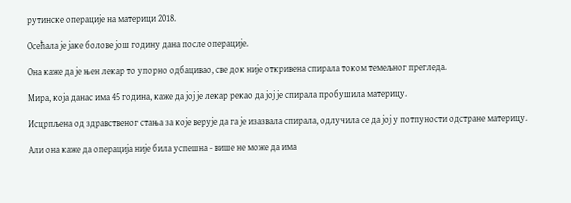рутинске операције на материци 2018.

Осећала је јаке болове још годину дана после операције.

Она каже да је њен лекар то упорно одбацивао, све док није откривена спирала током темељног прегледа.

Мира, која данас има 45 година, каже да јој је лекар рекао да јој је спирала пробушила материцу.

Исцрпљена од здравственог стања за које верује да га је изазвала спирала, одлучила се да јој у потпуности одстране материцу.

Али она каже да операција није била успешна - више не може да има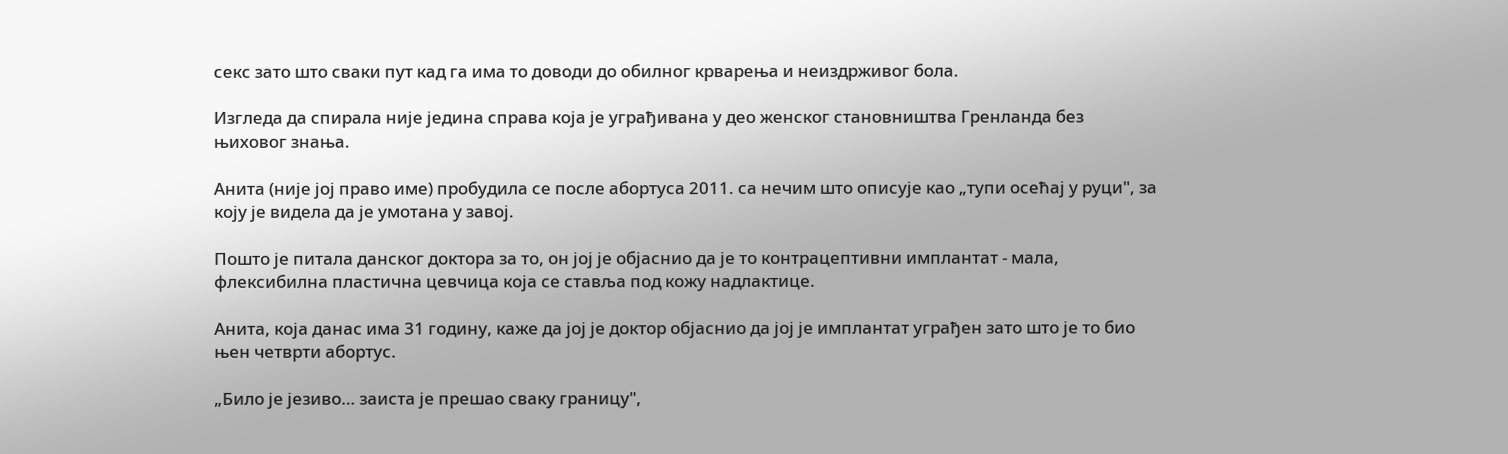секс зато што сваки пут кад га има то доводи до обилног крварења и неиздрживог бола.

Изгледа да спирала није једина справа која је уграђивана у део женског становништва Гренланда без њиховог знања.

Анита (није јој право име) пробудила се после абортуса 2011. са нечим што описује као „тупи осећај у руци", за коју је видела да је умотана у завој.

Пошто је питала данског доктора за то, он јој је објаснио да је то контрацептивни имплантат - мала, флексибилна пластична цевчица која се ставља под кожу надлактице.

Анита, која данас има 31 годину, каже да јој је доктор објаснио да јој је имплантат уграђен зато што је то био њен четврти абортус.

„Било је језиво… заиста је прешао сваку границу",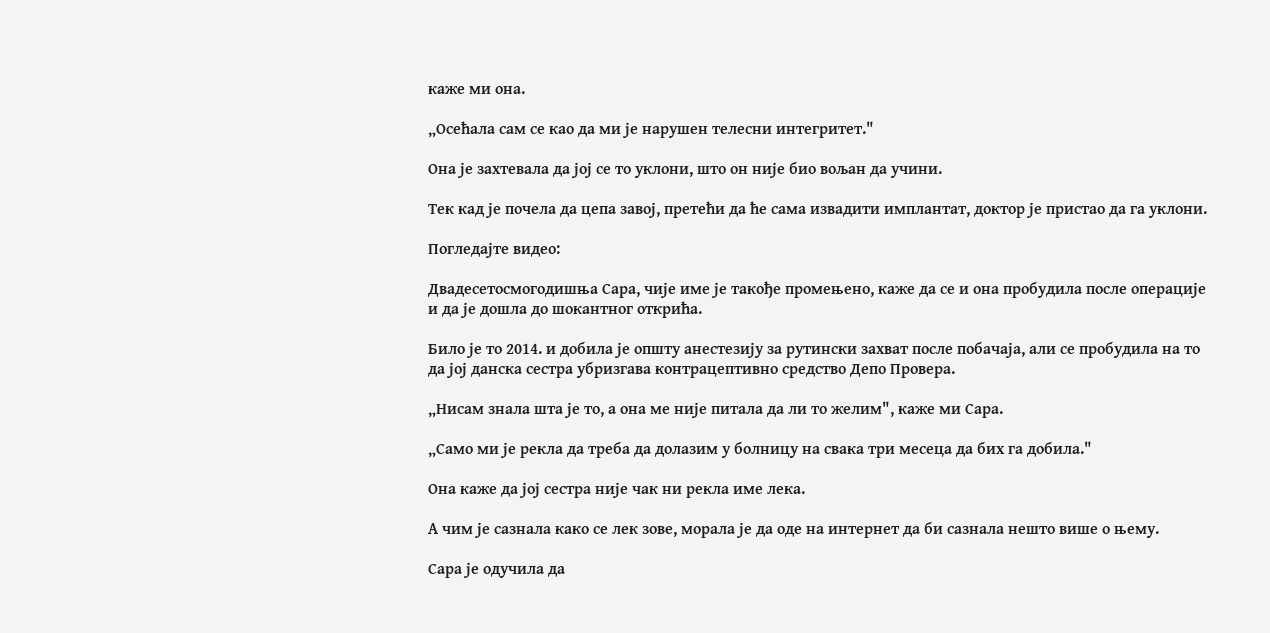каже ми она.

„Осећала сам се као да ми је нарушен телесни интегритет."

Она је захтевала да јој се то уклони, што он није био вољан да учини.

Тек кад је почела да цепа завој, претећи да ће сама извадити имплантат, доктор је пристао да га уклони.

Погледајте видео:

Двадесетосмогодишња Сара, чије име је такође промењено, каже да се и она пробудила после операције и да је дошла до шокантног открића.

Било је то 2014. и добила је општу анестезију за рутински захват после побачаја, али се пробудила на то да јој данска сестра убризгава контрацептивно средство Депо Провера.

„Нисам знала шта је то, а она ме није питала да ли то желим", каже ми Сара.

„Само ми је рекла да треба да долазим у болницу на свака три месеца да бих га добила."

Она каже да јој сестра није чак ни рекла име лека.

А чим је сазнала како се лек зове, морала је да оде на интернет да би сазнала нешто више о њему.

Сара је одучила да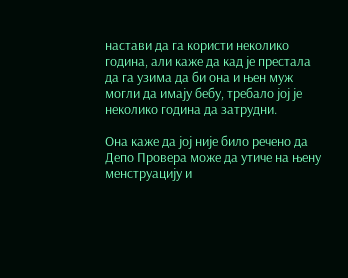настави да га користи неколико година, али каже да кад је престала да га узима да би она и њен муж могли да имају бебу, требало јој је неколико година да затрудни.

Она каже да јој није било речено да Депо Провера може да утиче на њену менструацију и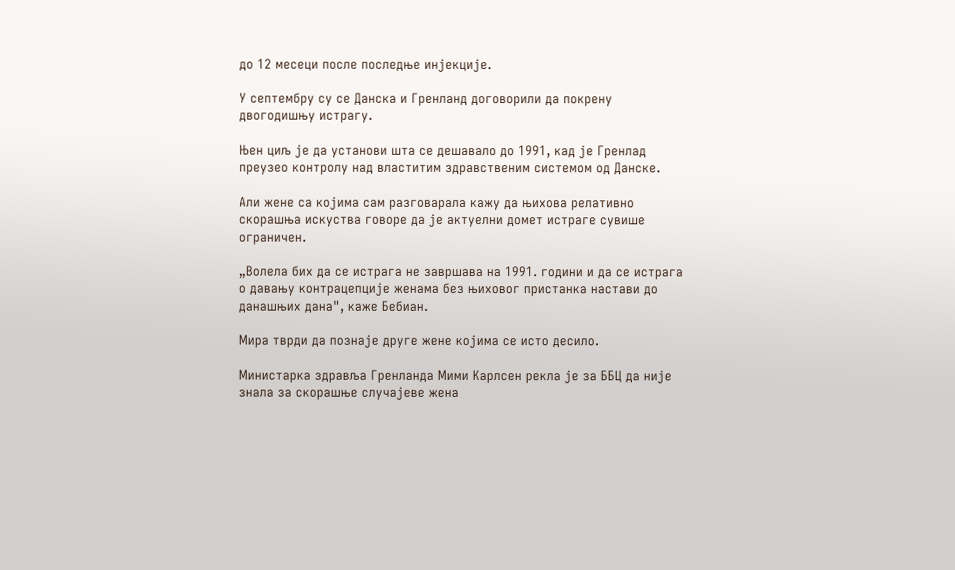до 12 месеци после последње инјекције.

У септембру су се Данска и Гренланд договорили да покрену двогодишњу истрагу.

Њен циљ је да установи шта се дешавало до 1991, кад је Гренлад преузео контролу над властитим здравственим системом од Данске.

Али жене са којима сам разговарала кажу да њихова релативно скорашња искуства говоре да је актуелни домет истраге сувише ограничен.

„Волела бих да се истрага не завршава на 1991. години и да се истрага о давању контрацепције женама без њиховог пристанка настави до данашњих дана", каже Бебиан.

Мира тврди да познаје друге жене којима се исто десило.

Министарка здравља Гренланда Мими Карлсен рекла је за ББЦ да није знала за скорашње случајеве жена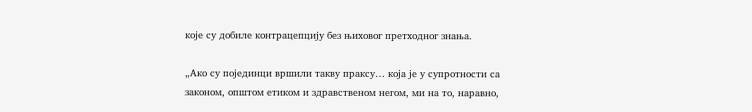које су добиле контрацепцију без њиховог претходног знања.

„Ако су појединци вршили такву праксу… која је у супротности са законом, општом етиком и здравственом негом, ми на то, наравно,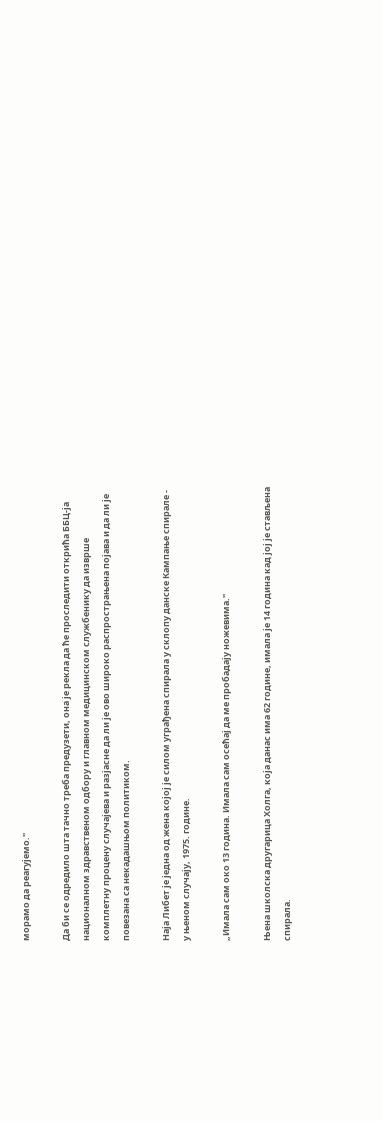морамо да реагујемо."

Да би се одредило шта тачно треба предузети, она је рекла да ће проследити открића ББЦ-ја националном здравственом одбору и главном медицинском службенику да изврше комплетну процену случајева и разјасне да ли је ово широко распрострањена појава и да ли је повезана са некадашњом политиком.

Наја Либет је једна од жена којој је силом уграђена спирала у склопу данске Кампање спирале - у њеном случају, 1975. године.

„Имала сам око 13 година. Имала сам осећај да ме пробадају ножевима."

Њена школска другарица Холга, која данас има 62 године, имала је 14 година кад јој је стављена спирала.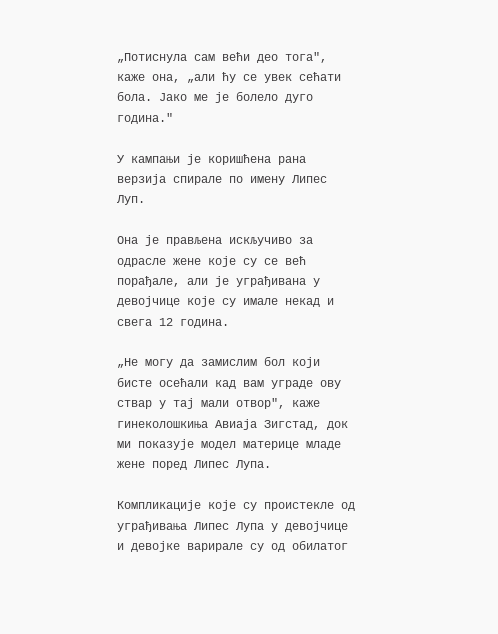„Потиснула сам већи део тога", каже она, „али ћу се увек сећати бола. Јако ме је болело дуго година."

У кампањи је коришћена рана верзија спирале по имену Липес Луп.

Она је прављена искључиво за одрасле жене које су се већ порађале, али је уграђивана у девојчице које су имале некад и свега 12 година.

„Не могу да замислим бол који бисте осећали кад вам уграде ову ствар у тај мали отвор", каже гинеколошкиња Авиаја Зигстад, док ми показује модел материце младе жене поред Липес Лупа.

Компликације које су проистекле од уграђивања Липес Лупа у девојчице и девојке варирале су од обилатог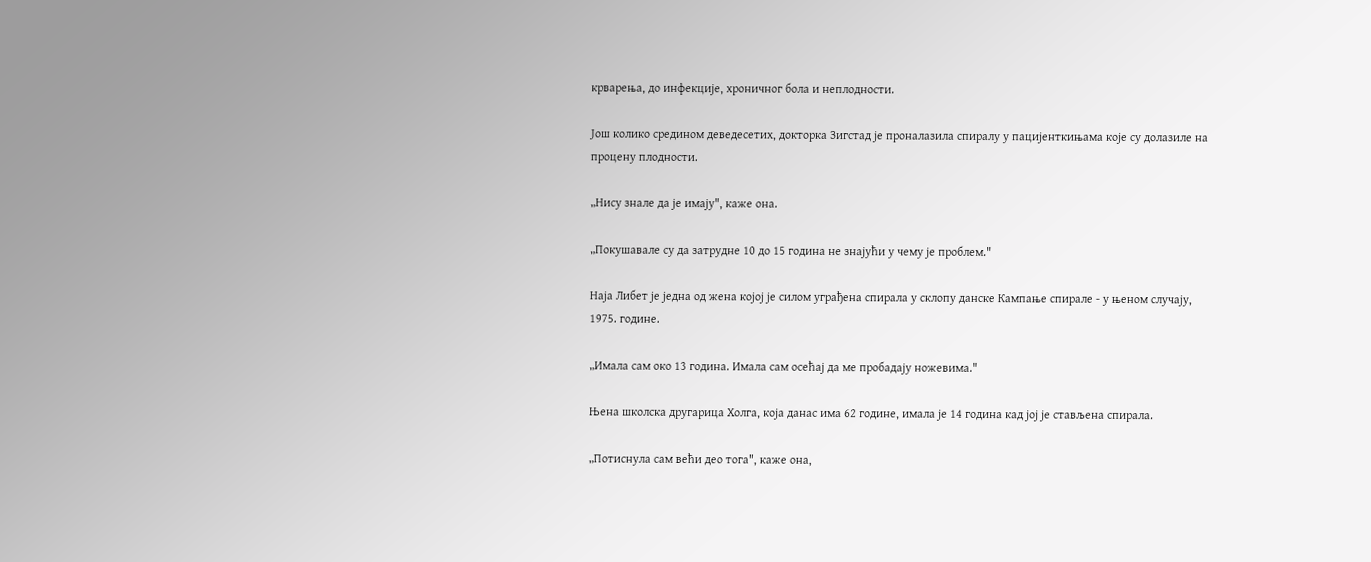крварења, до инфекције, хроничног бола и неплодности.

Још колико средином деведесетих, докторка Зигстад је проналазила спиралу у пацијенткињама које су долазиле на процену плодности.

„Нису знале да је имају", каже она.

„Покушавале су да затрудне 10 до 15 година не знајући у чему је проблем."

Наја Либет је једна од жена којој је силом уграђена спирала у склопу данске Кампање спирале - у њеном случају, 1975. године.

„Имала сам око 13 година. Имала сам осећај да ме пробадају ножевима."

Њена школска другарица Холга, која данас има 62 године, имала је 14 година кад јој је стављена спирала.

„Потиснула сам већи део тога", каже она,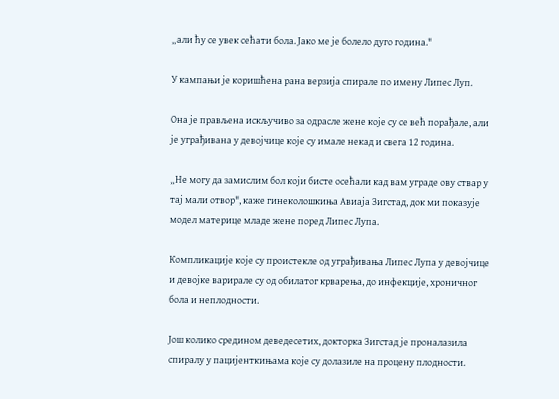„али ћу се увек сећати бола. Јако ме је болело дуго година."

У кампањи је коришћена рана верзија спирале по имену Липес Луп.

Она је прављена искључиво за одрасле жене које су се већ порађале, али је уграђивана у девојчице које су имале некад и свега 12 година.

„Не могу да замислим бол који бисте осећали кад вам уграде ову ствар у тај мали отвор", каже гинеколошкиња Авиаја Зигстад, док ми показује модел материце младе жене поред Липес Лупа.

Компликације које су проистекле од уграђивања Липес Лупа у девојчице и девојке варирале су од обилатог крварења, до инфекције, хроничног бола и неплодности.

Још колико средином деведесетих, докторка Зигстад је проналазила спиралу у пацијенткињама које су долазиле на процену плодности.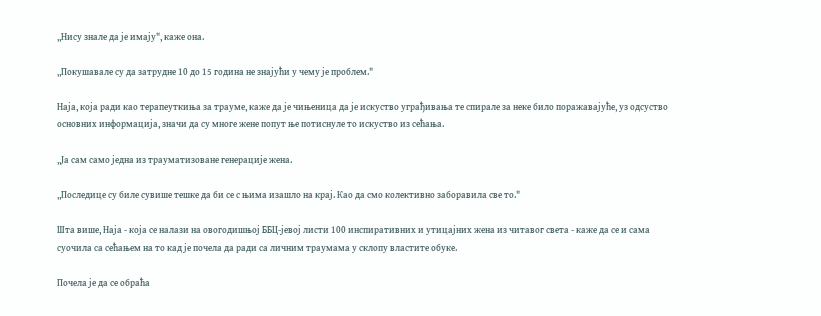„Нису знале да је имају", каже она.

„Покушавале су да затрудне 10 до 15 година не знајући у чему је проблем."

Наја, која ради као терапеуткиња за трауме, каже да је чињеница да је искуство уграђивања те спирале за неке било поражавајуће, уз одсуство основних информација, значи да су многе жене попут ње потиснуле то искуство из сећања.

„Ја сам само једна из трауматизоване генерације жена.

„Последице су биле сувише тешке да би се с њима изашло на крај. Као да смо колективно заборавила све то."

Шта више, Наја - која се налази на овогодишњој ББЦ-јевој листи 100 инспиративних и утицајних жена из читавог света - каже да се и сама суочила са сећањем на то кад је почела да ради са личним траумама у склопу властите обуке.

Почела је да се обраћа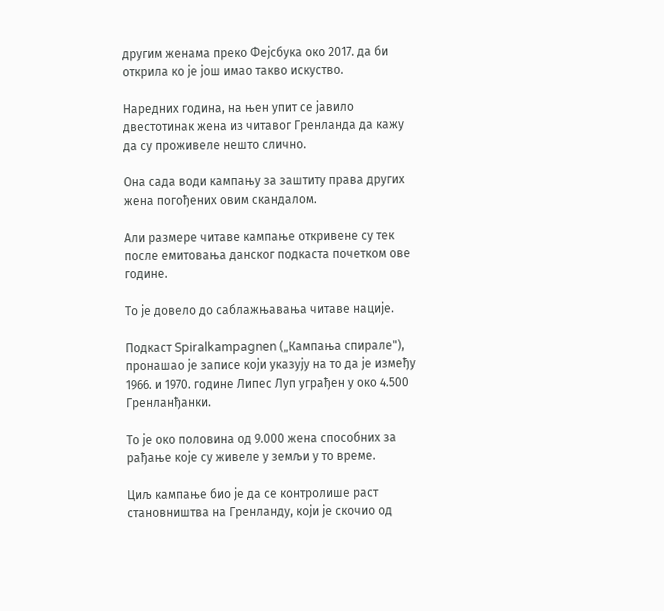другим женама преко Фејсбука око 2017. да би открила ко је још имао такво искуство.

Наредних година, на њен упит се јавило двестотинак жена из читавог Гренланда да кажу да су проживеле нешто слично.

Она сада води кампању за заштиту права других жена погођених овим скандалом.

Али размере читаве кампање откривене су тек после емитовања данског подкаста почетком ове године.

То је довело до саблажњавања читаве нације.

Подкаст Spiralkampagnen („Кампања спирале"), пронашао је записе који указују на то да је између 1966. и 1970. године Липес Луп уграђен у око 4.500 Гренланђанки.

То је око половина од 9.000 жена способних за рађање које су живеле у земљи у то време.

Циљ кампање био је да се контролише раст становништва на Гренланду, који је скочио од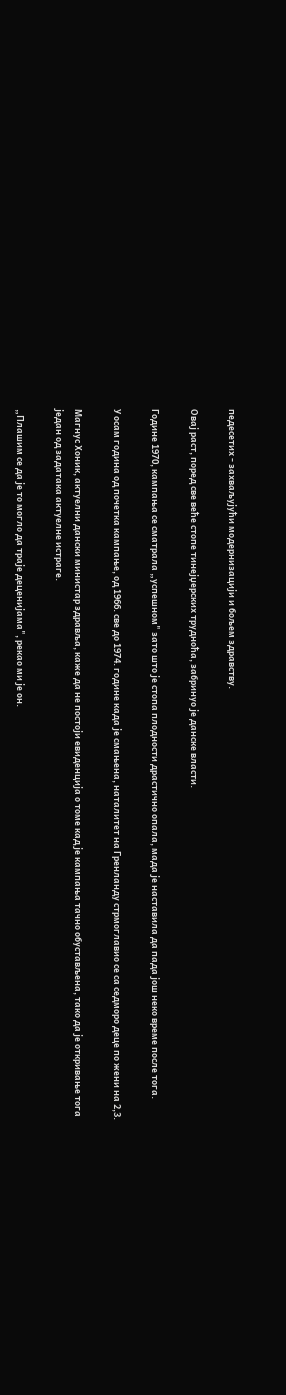педесетих - захваљујући модернизацији и бољем здравству.

Овај раст, поред све веће стопе тинејџерских трудноћа, забринуо је данске власти.

Године 1970, кампања се сматрала „успешном" зато што је стопа плодности драстично опала, мада је наставила да пада још неко време после тога.

У осам година од почетка кампање, од 1966. све до 1974. године када је смањена, наталитет на Гренланду стрмоглавио се са седморо деце по жени на 2,3.

Магнус Хоник, актуелни дански министар здравља, каже да не постоји евиденција о томе кад је кампања тачно обустављена, тако да је откривање тога један од задатака актуелне истраге.

„Плашим се да је то могло да траје деценијама", рекао ми је он.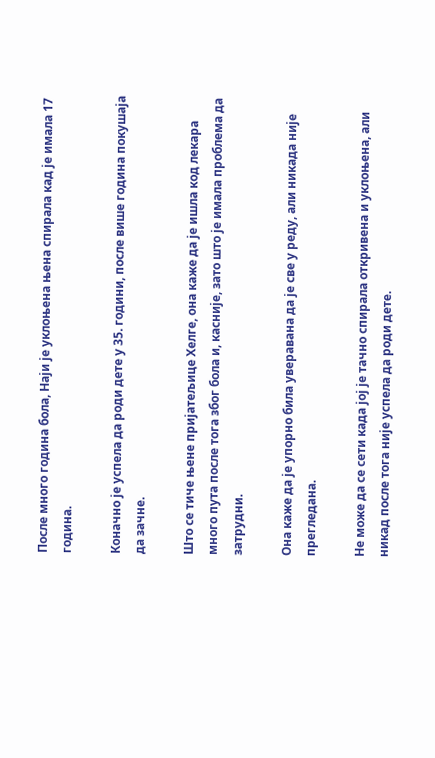После много година бола, Наји је уклоњена њена спирала кад је имала 17 година.

Коначно је успела да роди дете у 35. години, после више година покушаја да зачне.

Што се тиче њене пријатељице Хелге, она каже да је ишла код лекара много пута после тога због бола и, касније, зато што је имала проблема да затрудни.

Она каже да је упорно била уверавана да је све у реду, али никада није прегледана.

Не може да се сети када јој је тачно спирала откривена и уклоњена, али никад после тога није успела да роди дете.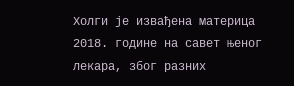Холги је извађена материца 2018. године на савет њеног лекара, због разних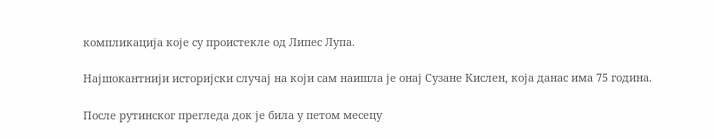компликација које су проистекле од Липес Лупа.

Најшокантнији историјски случај на који сам наишла је онај Сузане Кислен, која данас има 75 година.

После рутинског прегледа док је била у петом месецу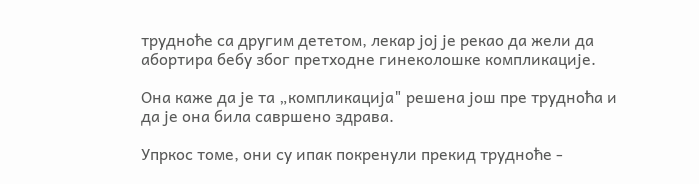трудноће са другим дететом, лекар јој је рекао да жели да абортира бебу због претходне гинеколошке компликације.

Она каже да је та „компликација" решена још пре трудноћа и да је она била савршено здрава.

Упркос томе, они су ипак покренули прекид трудноће -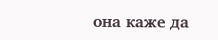она каже да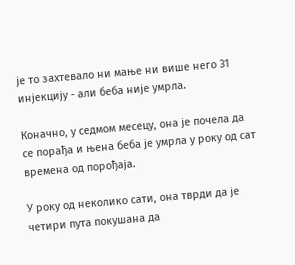је то захтевало ни мање ни више него 31 инјекцију - али беба није умрла.

Коначно, у седмом месецу, она је почела да се порађа и њена беба је умрла у року од сат времена од порођаја.

У року од неколико сати, она тврди да је четири пута покушана да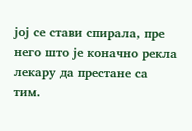јој се стави спирала, пре него што је коначно рекла лекару да престане са тим.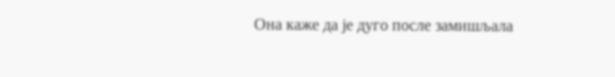Она каже да је дуго после замишљала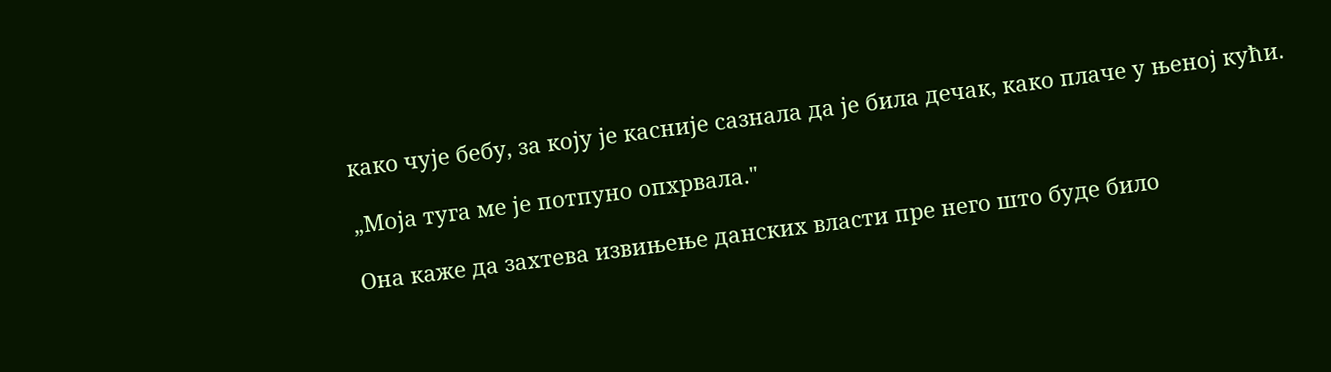како чује бебу, за коју је касније сазнала да је била дечак, како плаче у њеној кући.

„Моја туга ме је потпуно опхрвала."

Она каже да захтева извињење данских власти пре него што буде било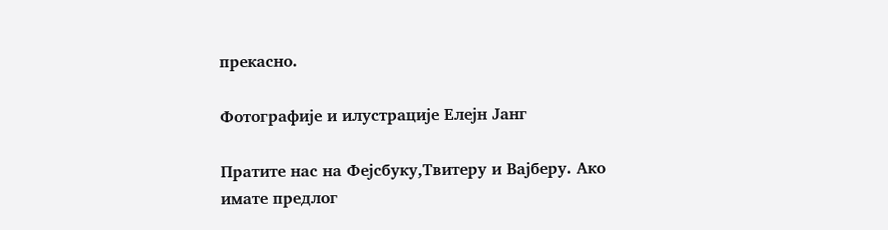прекасно.

Фотографије и илустрације Елејн Јанг

Пратите нас на Фејсбуку,Твитеру и Вајберу. Ако имате предлог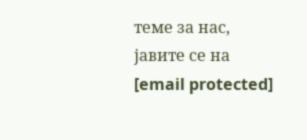теме за нас, јавите се на [email protected]